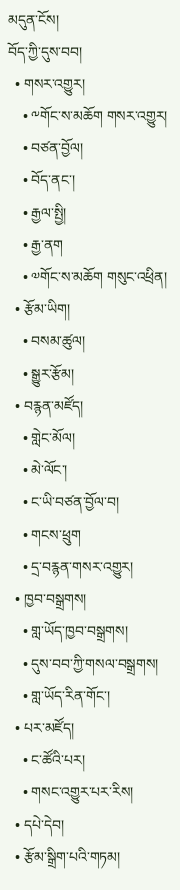མདུན་ངོས།
བོད་ཀྱི་དུས་བབ།
  • གསར་འགྱུར།
    • ༸གོང་ས་མཆོག གསར་འགྱུར།
    • བཙན་བྱོལ།
    • བོད་ནང་།
    • རྒྱལ་སྤྱི།
    • རྒྱ་ནག
    • ༧གོང་ས་མཆོག གསུང་འཕྲིན།
  • རྩོམ་ཡིག།
    • བསམ་ཚུལ།
    • སྒྱུར་རྩོམ།
  • བརྙན་མཛོད།
    • གླེང་མོལ།
    • མེ་ལོང་།
    • ང་ཡི་བཙན་བྱོལ་བ།
    • གངས་ཕྲུག
    • དྲ་བརྙན་གསར་འགྱུར།
  • ཁྱབ་བསྒྲགས།
    • གླ་ཡོད་ཁྱབ་བསྒྲགས།
    • དུས་བབ་ཀྱི་གསལ་བསྒྲགས།
    • གླ་ཡོད་རིན་གོང་།
  • པར་མཛོད།
    • ང་ཚོའི་པར།
    • གསང་འགྱུར་པར་རིས།
  • དཔེ་དེབ།
  • རྩོམ་སྒྲིག་པའི་གཏམ།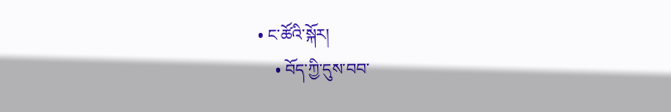• ང་ཚོའི་སྐོར།
    • བོད་ཀྱི་དུས་བབ་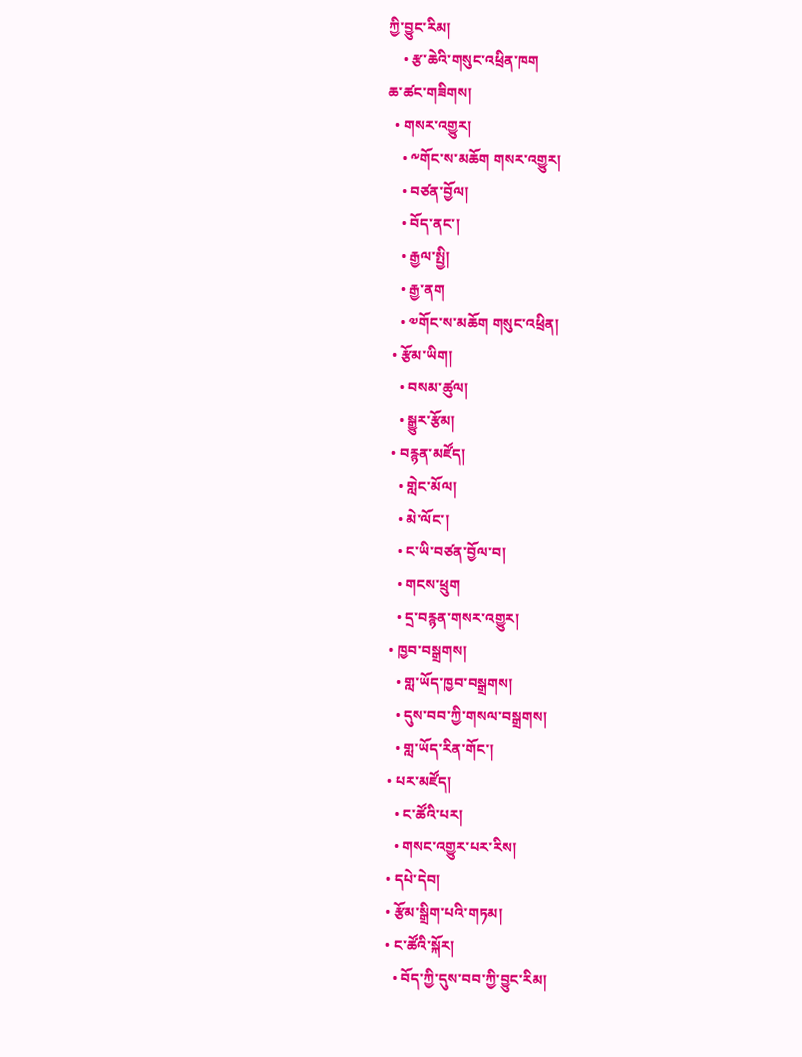ཀྱི་བྱུང་རིམ།
    • རྩ་ཆེའི་གསུང་འཕྲིན་ཁག
ཆ་ཚང་གཟིགས།
  • གསར་འགྱུར།
    • ༸གོང་ས་མཆོག གསར་འགྱུར།
    • བཙན་བྱོལ།
    • བོད་ནང་།
    • རྒྱལ་སྤྱི།
    • རྒྱ་ནག
    • ༧གོང་ས་མཆོག གསུང་འཕྲིན།
  • རྩོམ་ཡིག།
    • བསམ་ཚུལ།
    • སྒྱུར་རྩོམ།
  • བརྙན་མཛོད།
    • གླེང་མོལ།
    • མེ་ལོང་།
    • ང་ཡི་བཙན་བྱོལ་བ།
    • གངས་ཕྲུག
    • དྲ་བརྙན་གསར་འགྱུར།
  • ཁྱབ་བསྒྲགས།
    • གླ་ཡོད་ཁྱབ་བསྒྲགས།
    • དུས་བབ་ཀྱི་གསལ་བསྒྲགས།
    • གླ་ཡོད་རིན་གོང་།
  • པར་མཛོད།
    • ང་ཚོའི་པར།
    • གསང་འགྱུར་པར་རིས།
  • དཔེ་དེབ།
  • རྩོམ་སྒྲིག་པའི་གཏམ།
  • ང་ཚོའི་སྐོར།
    • བོད་ཀྱི་དུས་བབ་ཀྱི་བྱུང་རིམ།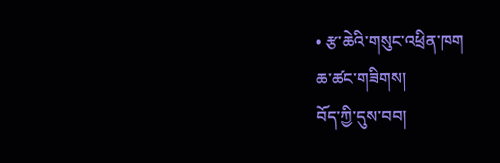• རྩ་ཆེའི་གསུང་འཕྲིན་ཁག
ཆ་ཚང་གཟིགས།
བོད་ཀྱི་དུས་བབ།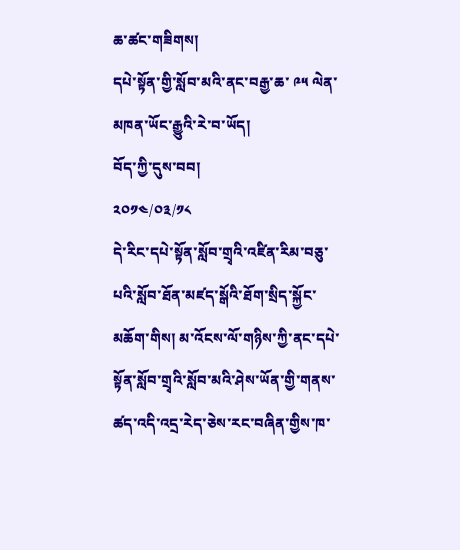ཆ་ཚང་གཟིགས།
དཔེ་སྟོན་གྱི་སློབ་མའི་ནང་བརྒྱ་ཆ་ ༩༥ ལེན་མཁན་ཡོང་རྒྱུའི་རེ་བ་ཡོད།
བོད་ཀྱི་དུས་བབ།
༢༠༡༤/༠༣/༡༨
དེ་རིང་དཔེ་སྟོན་སློབ་གྲྭའི་འཛིན་རིམ་བཅུ་པའི་སློབ་ཐོན་མཛད་སྒོའི་ཐོག་སྲིད་སྐྱོང་མཆོག་གིས། མ་འོངས་ལོ་གཉིས་ཀྱི་ནང་དཔེ་སྟོན་སློབ་གྲྭའི་སློབ་མའི་ཤེས་ཡོན་གྱི་གནས་ཚད་འདི་འདྲ་རེད་ཅེས་རང་བཞིན་གྱིས་ཁ་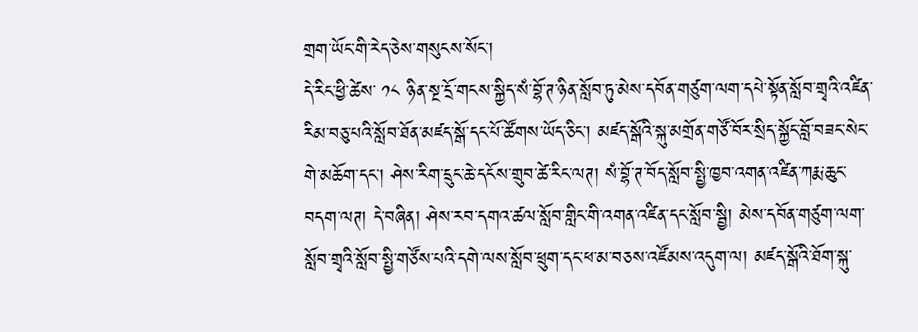གྲག་ཡོང་གི་རེད་ཅེས་གསུངས་སོང་།
དེ་རིང་ཕྱི་ཚེས་ ༡༨ ཉིན་སྔ་དྲོ་གངས་སྐྱིད་སཾ་བྷོ་ཊ་ཉིན་སློབ་ཏུ་མེས་དབོན་གཙུག་ལག་དཔེ་སྟོན་སློབ་གྲྭའི་འཛིན་རིམ་བཅུ་པའི་སློབ་ཐོན་མཛད་སྒོ་དང་པོ་ཚོགས་ཡོད་ཅིང་། མཛད་སྒོའི་སྐུ་མགྲོན་གཙོ་བོར་སྲིད་སྐྱོང་བློ་བཟང་སེང་གེ་མཆོག་དང་། ཤེས་རིག་དྲུང་ཆེ་དངོས་གྲུབ་ཚེ་རིང་ལཊ། སཾ་བྷོ་ཊ་བོད་སློབ་སྤྱི་ཁྱབ་འགན་འཛིན་ཀརྨ་ཆུང་བདག་ལཊ། དེ་བཞིན། ཤེས་རབ་དགའ་ཚལ་སློབ་གླིང་གི་འགན་འཛིན་དང་སློབ་སྦྱི། མེས་དབོན་གཙུག་ལག་སློབ་གྲྭའི་སློབ་སྤྱི་གཙོས་པའི་དགེ་ལས་སློབ་ཕྲུག་དང་ཕ་མ་བཅས་འཛོམས་འདུག་ལ། མཛད་སྒོའི་ཐོག་སྐུ་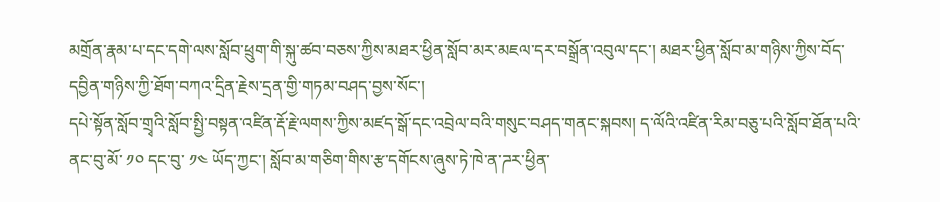མགྲོན་རྣམ་པ་དང་དགེ་ལས་སློབ་ཕྲུག་གི་སྐུ་ཚབ་བཅས་ཀྱིས་མཐར་ཕྱིན་སློབ་མར་མཇལ་དར་བསྒྲོན་འབུལ་དང་། མཐར་ཕྱིན་སློབ་མ་གཉིས་ཀྱིས་བོད་དབྱིན་གཉིས་ཀྱི་ཐོག་བཀའ་དྲིན་རྗེས་དྲན་གྱི་གཏམ་བཤད་བྱས་སོང་།
དཔེ་སྟོན་སློབ་གྲྭའི་སློབ་སྤྱི་བསྟན་འཛིན་རྡོ་རྗེ་ལགས་ཀྱིས་མཛད་སྒོ་དང་འབྲེལ་བའི་གསུང་བཤད་གནང་སྐབས། ད་ལོའི་འཛིན་རིམ་བཅུ་པའི་སློབ་ཐོན་པའི་ནང་བུ་མོ་ ༡༠ དང་བུ་ ༡༤ ཡོད་ཀྱང་། སློབ་མ་གཅིག་གིས་རྩ་དགོངས་ཞུས་ཏེ་ཁེ་ན་ཌར་ཕྱིན་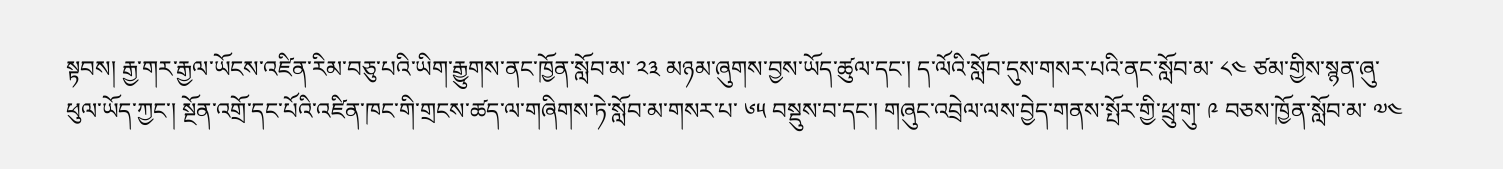སྟབས། རྒྱ་གར་རྒྱལ་ཡོངས་འཛིན་རིམ་བཅུ་པའི་ཡིག་རྒྱུགས་ནང་ཁྱོན་སློབ་མ་ ༢༣ མཉམ་ཞུགས་བྱས་ཡོད་ཚུལ་དང་། ད་ལོའི་སློབ་དུས་གསར་པའི་ནང་སློབ་མ་ ༨༤ ཙམ་གྱིས་སྙན་ཞུ་ཕུལ་ཡོད་ཀྱང་། སྔོན་འགྲོ་དང་པོའི་འཛིན་ཁང་གི་གྲངས་ཚད་ལ་གཞིགས་ཏེ་སློབ་མ་གསར་པ་ ༦༥ བསྡུས་བ་དང་། གཞུང་འབྲེལ་ལས་བྱེད་གནས་སྤོར་གྱི་ཕྲུ་གུ་ ༩ བཅས་ཁྱོན་སློབ་མ་ ༧༤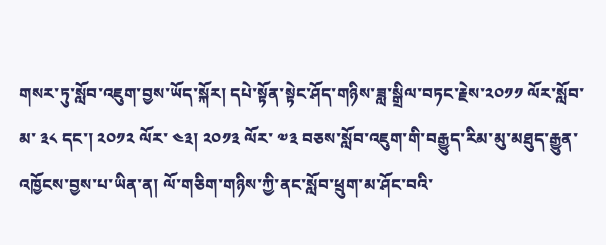གསར་ཏུ་སློབ་འཇུག་བྱས་ཡོད་སྐོར། དཔེ་སྟོན་སྟེང་ཤོད་གཉིས་ཟླ་སྒྲིལ་བཏང་རྗེས་༢༠༡༡ ལོར་སློབ་མ་ ༣༨ དང་། ༢༠༡༢ ལོར་ ༤༣། ༢༠༡༣ ལོར་ ༧༣ བཅས་སློབ་འཇུག་གི་བརྒྱུད་རིམ་མུ་མཐུད་རྒྱུན་འཁྱོངས་བྱས་པ་ཡིན་ན། ལོ་གཅིག་གཉིས་ཀྱི་ནང་སློབ་ཕྲུག་མ་ཤོང་བའི་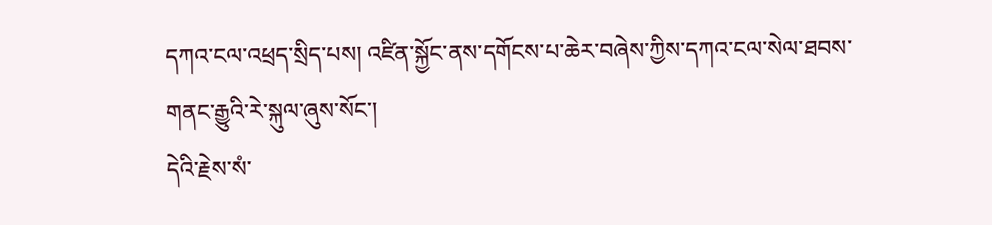དཀའ་ངལ་འཕྲད་སྲིད་པས། འཛིན་སྐྱོང་ནས་དགོངས་པ་ཆེར་བཞེས་ཀྱིས་དཀའ་ངལ་སེལ་ཐབས་གནང་རྒྱུའི་རེ་སྐུལ་ཞུས་སོང་།
དེའི་རྗེས་སཾ་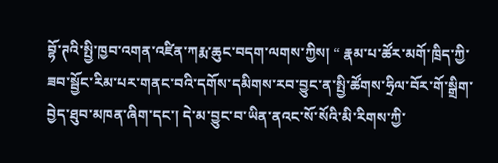བྷོ་ཊའི་སྤྱི་ཁྱབ་འགན་འཛིན་ཀརྨ་ཆུང་བདག་ལགས་ཀྱིས། “ རྣམ་པ་ཚོར་མགོ་ཁྲིད་ཀྱི་ཟབ་སྦྱོང་རིམ་པར་གནང་བའི་དགོས་དམིགས་རབ་བྱུང་ན་སྤྱི་ཚོགས་ཧྲིལ་བོར་གོ་སྒྲིག་བྱེད་ཐུབ་མཁན་ཞིག་དང་། དེ་མ་བྱུང་བ་ཡིན་ནའང་སོ་སོའི་མི་རིགས་ཀྱི་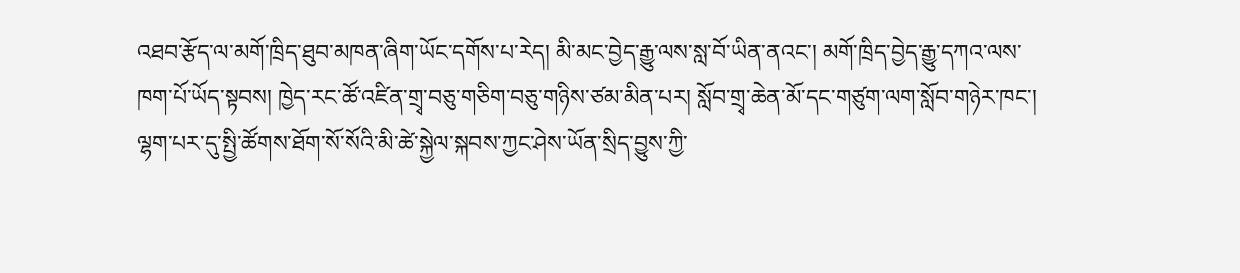འཐབ་རྩོད་ལ་མགོ་ཁྲིད་ཐུབ་མཁན་ཞིག་ཡོང་དགོས་པ་རེད། མི་མང་བྱེད་རྒྱུ་ལས་སླ་བོ་ཡིན་ནའང་། མགོ་ཁྲིད་བྱེད་རྒྱུ་དཀའ་ལས་ཁག་པོ་ཡོད་སྟབས། ཁྱེད་རང་ཚོ་འཛིན་གྲྭ་བཅུ་གཅིག་བཅུ་གཉིས་ཙམ་མིན་པར། སློབ་གྲྭ་ཆེན་མོ་དང་གཙུག་ལག་སློབ་གཉེར་ཁང་། ལྷག་པར་དུ་སྤྱི་ཚོགས་ཐོག་སོ་སོའི་མི་ཚེ་སྐྱེལ་སྐབས་ཀྱང་ཤེས་ཡོན་སྲིད་བྱུས་ཀྱི་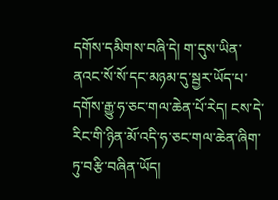དགོས་དམིགས་བཞི་དེ། ག་དུས་ཡིན་ནའང་སོ་སོ་དང་མཉམ་དུ་སྦྱར་ཡོད་པ་དགོས་རྒྱུ་ཧ་ཅང་གལ་ཆེན་པོ་རེད། ངས་དེ་རིང་གི་ཉིན་མོ་འདི་ཧ་ཅང་གལ་ཆེན་ཞིག་ཏུ་བརྩི་བཞིན་ཡོད།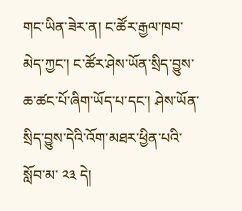གང་ཡིན་ཟེར་ན། ང་ཚོར་རྒྱལ་ཁབ་མེད་ཀྱང་། ང་ཚོར་ཤེས་ཡོན་སྲིད་བྱུས་ཆ་ཚང་པོ་ཞིག་ཡོད་པ་དང་། ཤེས་ཡོན་སྲིད་བྱུས་དེའི་འོག་མཐར་ཕྱིན་པའི་སློབ་མ་ ༢༣ དེ།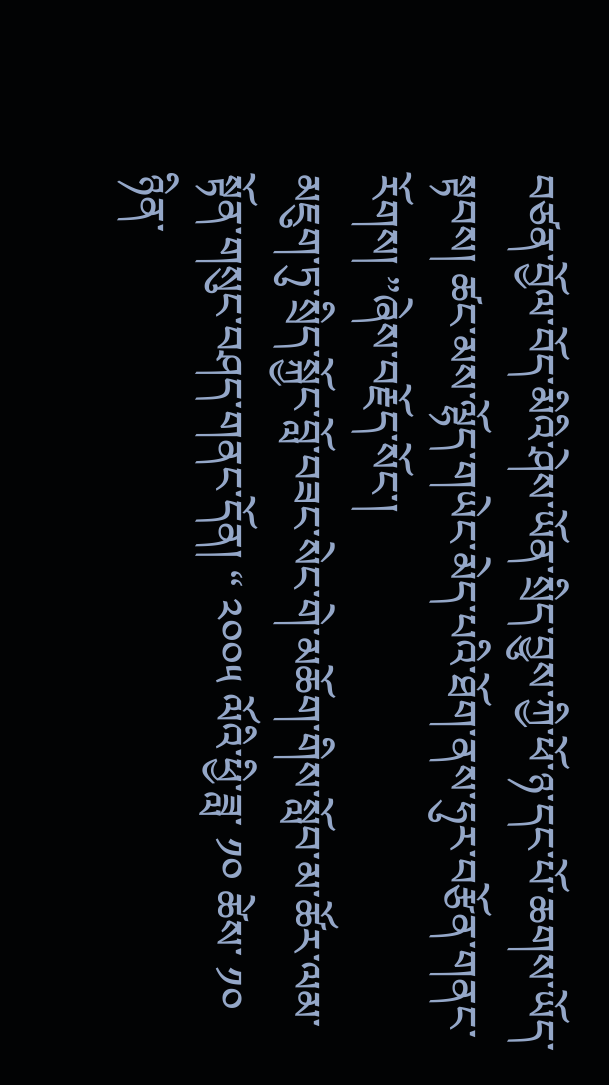བཙན་བྱོལ་བོད་མིའི་ཤེས་ཡོན་སྲིད་བྱུས་ཀྱི་ཕོ་ཉ་དང་པོ་ཆགས་ཡོད་སྟབས། ཚང་མས་ལྷོད་གཡེང་མེད་པའི་ཐོག་ནས་ཧུར་བརྩོན་གནང་རོགས། ”ཞེས་བརྗོད་སོང་།
མཇུག་ཏུ་སྲིད་སྐྱོང་བློ་བཟང་སེང་གེ་མཆོག་གིས་སློབ་མ་ཚོར་ལམ་སྟོན་གསུང་བཤད་གནང་དོན། “ ༢༠༠༥ ལོའི་ཕྱི་ཟླ་ ༡༠ ཚེས་ ༡༠ ཉིན་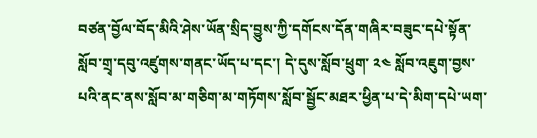བཙན་བྱོལ་བོད་མིའི་ཤེས་ཡོན་སྲིད་བྱུས་ཀྱི་དགོངས་དོན་གཞིར་བཟུང་དཔེ་སྟོན་སློབ་གྲྭ་དབུ་འཛུགས་གནང་ཡོད་པ་དང་། དེ་དུས་སློབ་ཕྲུག་ ༢༤ སློབ་འཇུག་བྱས་པའི་ནང་ནས་སློབ་མ་གཅིག་མ་གཏོགས་སློབ་སྦྱོང་མཐར་ཕྱིན་པ་དེ་མིག་དཔེ་ཡག་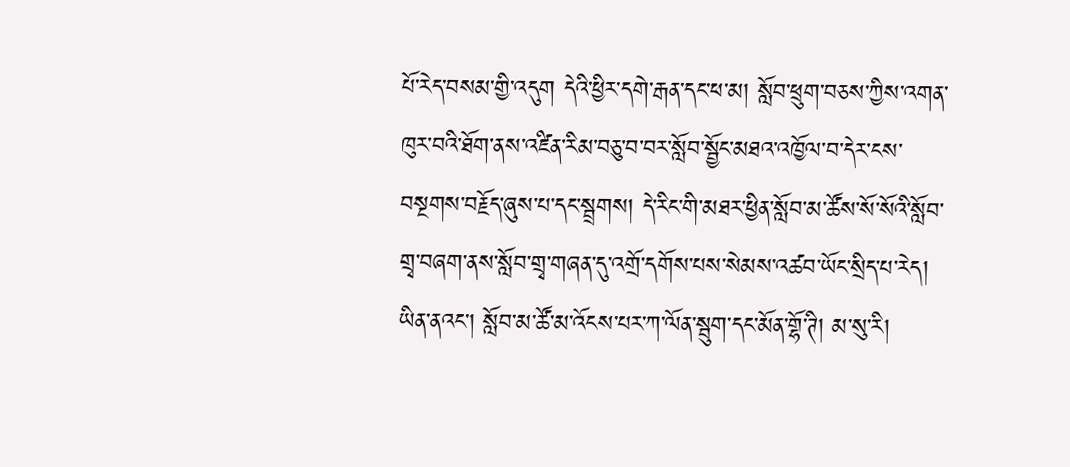པོ་རེད་བསམ་གྱི་འདུག དེའི་ཕྱིར་དགེ་རྒན་དང་ཕ་མ། སློབ་ཕྲུག་བཅས་ཀྱིས་འགན་ཁུར་བའི་ཐོག་ནས་འཛིན་རིམ་བཅུ་བ་བར་སློབ་སྦྱོང་མཐའ་འཁྱོལ་བ་དེར་ངས་བསྔགས་བརྗོད་ཞུས་པ་དང་སྦྲགས། དེ་རིང་གི་མཐར་ཕྱིན་སློབ་མ་ཚོས་སོ་སོའི་སློབ་གྲྭ་བཞག་ནས་སློབ་གྲྭ་གཞན་དུ་འགྲོ་དགོས་པས་སེམས་འཚབ་ཡོང་སྲིད་པ་རེད། ཡིན་ནའང་། སློབ་མ་ཚོ་མ་འོངས་པར་ཀ་ལོན་སྦུག་དང་མོན་གྷོ་ཊི། མ་སུ་རི།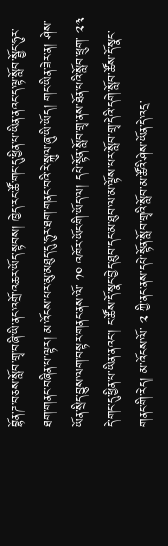བྷོན་ཌ་བཅས་སློབ་གྲྭ་བཞི་ཡི་ནང་འགྲོ་འཆར་ཡོད་སྟབས། ཁྱེད་རང་ཚོ་གང་དུ་ཕྱིན་པ་ཡིན་ནའང་ད་ལྟ་སློབ་སྦྱོང་ཧུར་ཐག་གནང་བཞིན་པ་ལྟར། མ་འོངས་པར་མུ་མཐུད་དུ་ཧུར་ཐག་གནང་བའི་རེ་སྐུལ་ཞུ་ཡི་ཡོད། གང་ཡིན་ཟེར་ན། ཤེས་ཡོན་སྲིད་བྱུས་ལག་བསྟར་གནང་ནས་ལོ་ ༡༠ འཁོར་ཡོང་གི་ཡོད་ལ། དཔེ་སྟོན་སློབ་གྲྭ་ནས་ཐོན་པའི་སློབ་ཕྲུག་ ༢༣ དེ་གང་དུ་ཕྱིན་པ་ཡིན་ནའང་། ང་ཚོས་དོ་སྣང་བྱེད་ཐུབ་དང་མ་ཐུབ་ལ་མ་ལྟོས་པར་སློབ་གྲྭ་དེའི་དགེ་སློབ་ཚོས་དོ་སྣང་གནང་གི་རེད། མ་འོངས་ལོ་ ༢ ཀྱི་ནང་ནས་དཔེ་སྟོན་སློབ་གྲྭའི་སློབ་མ་ཚོའི་ཤེས་ཡོན་དེ་འདྲ་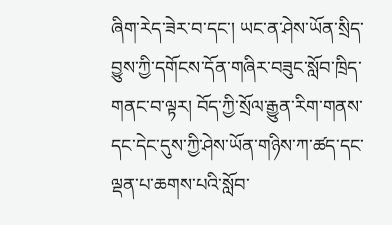ཞིག་རེད་ཟེར་བ་དང་། ཡང་ན་ཤེས་ཡོན་སྲིད་བྱུས་ཀྱི་དགོངས་དོན་གཞིར་བཟུང་སློབ་ཁྲིད་གནང་བ་ལྟར། བོད་ཀྱི་སྲོལ་རྒྱུན་རིག་གནས་དང་དེང་དུས་ཀྱི་ཤེས་ཡོན་གཉིས་ཀ་ཚད་དང་ལྡན་པ་ཆགས་པའི་སློབ་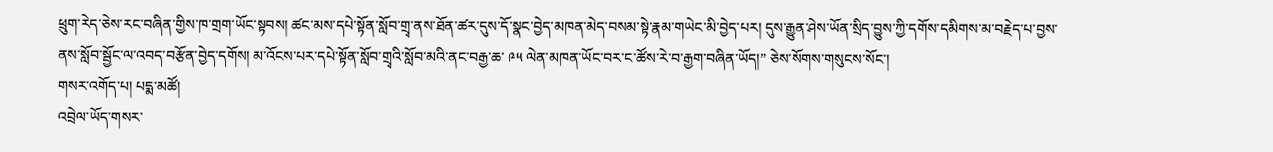ཕྲུག་རེད་ཅེས་རང་བཞིན་གྱིས་ཁ་གྲག་ཡོང་སྟབས། ཚང་མས་དཔེ་སྟོན་སློབ་གྲྭ་ནས་ཐོན་ཚར་དུས་དོ་སྣང་བྱེད་མཁན་མེད་བསམ་སྟེ་རྣམ་གཡེང་མི་བྱེད་པར། དུས་རྒྱུན་ཤེས་ཡོན་སྲིད་བྱུས་ཀྱི་དགོས་དམིགས་མ་བརྗེད་པ་བྱས་ནས་སློབ་སྦྱོང་ལ་འབད་བརྩོན་བྱེད་དགོས། མ་འོངས་པར་དཔེ་སྟོན་སློབ་གྲྭའི་སློབ་མའི་ནང་བརྒྱ་ཆ་ ༩༥ ལེན་མཁན་ཡོང་བར་ང་ཚོས་རེ་བ་རྒྱག་བཞིན་ཡོད།” ཅེས་སོགས་གསུངས་སོང་།
གསར་འགོད་པ། པདྨ་མཚོ།
འབྲེལ་ཡོད་གསར་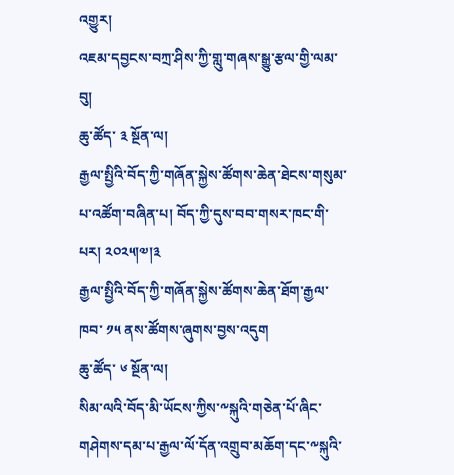འགྱུར།
འཇམ་དབྱངས་བཀྲ་ཤིས་ཀྱི་གླུ་གཞས་སྒྱུ་རྩལ་གྱི་ལམ་བུ།
ཆུ་ཚོད་ ༣ སྔོན་ལ།
རྒྱལ་སྤྱིའི་བོད་ཀྱི་གཞོན་སྐྱེས་ཚོགས་ཆེན་ཐེངས་གསུམ་པ་འཚོག་བཞིན་པ། བོད་ཀྱི་དུས་བབ་གསར་ཁང་གི་པར། ༢༠༢༥།༧།༣
རྒྱལ་སྤྱིའི་བོད་ཀྱི་གཞོན་སྐྱེས་ཚོགས་ཆེན་ཐོག་རྒྱལ་ཁབ་ ༡༥ ནས་ཚོགས་ཞུགས་བྱས་འདུག
ཆུ་ཚོད་ ༦ སྔོན་ལ།
སིམ་ལའི་བོད་མི་ཡོངས་ཀྱིས་༸སྐུའི་གཅེན་པོ་ཞིང་གཤེགས་དམ་པ་རྒྱལ་ལོ་དོན་འགྲུབ་མཆོག་དང་༸སྐུའི་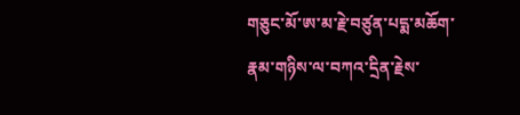གཅུང་མོ་ཨ་མ་རྗེ་བཙུན་པདྨ་མཆོག་རྣམ་གཉིས་ལ་བཀའ་དྲིན་རྗེས་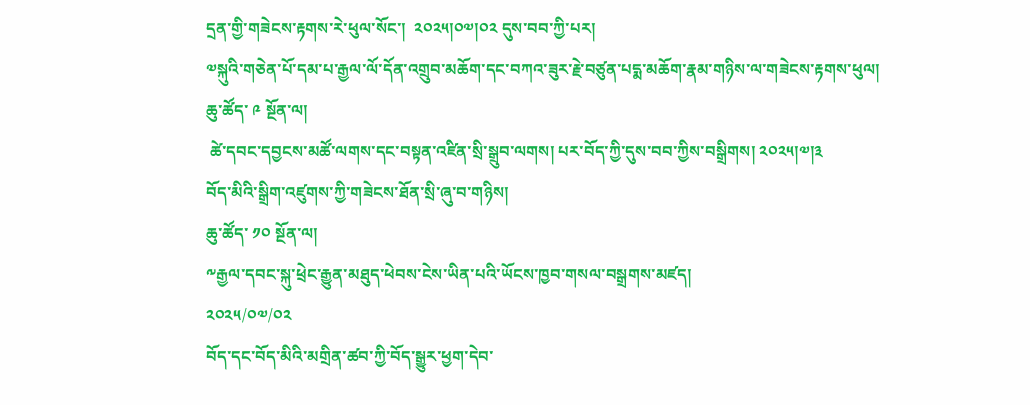དྲན་གྱི་གཟེངས་རྟགས་རེ་ཕུལ་སོང་།  ༢༠༢༥།༠༧།༠༢ དུས་བབ་ཀྱི་པར།
༧སྐུའི་གཅེན་པོ་དམ་པ་རྒྱལ་ལོ་དོན་འགྲུབ་མཆོག་དང་བཀའ་ཟུར་རྗེ་བཙུན་པདྨ་མཆོག་རྣམ་གཉིས་ལ་གཟེངས་རྟགས་ཕུལ།
ཆུ་ཚོད་ ༩ སྔོན་ལ།
 ཚེ་དབང་དབྱངས་མཚོ་ལགས་དང་བསྟན་འཛིན་སྲི་སྒྲུབ་ལགས། པར་བོད་ཀྱི་དུས་བབ་ཀྱིས་བསྒྲིགས། ༢༠༢༥།༧།༣
བོད་མིའི་སྒྲིག་འཛུགས་ཀྱི་གཟེངས་ཐོན་སྲི་ཞུ་བ་གཉིས།
ཆུ་ཚོད་ ༡༠ སྔོན་ལ།
༸རྒྱལ་དབང་སྐུ་ཕྲེང་རྒྱུན་མཐུད་ཕེབས་ངེས་ཡིན་པའི་ཡོངས་ཁྱབ་གསལ་བསྒྲགས་མཛད།
༢༠༢༥/༠༧/༠༢
བོད་དང་བོད་མིའི་མགྲིན་ཚབ་ཀྱི་བོད་སྒྱུར་ཕྱག་དེབ་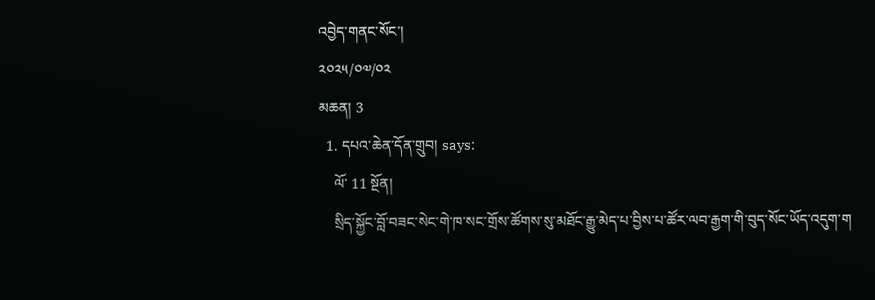འབྱེད་གནང་སོང་།
༢༠༢༥/༠༧/༠༢
མཆན། 3
  1. དཔའ་ཆེན་དོན་གྲུབ། says:
    ལོ་ 11 སྔོན།
    སྲིད་སྐྱོང་བློ་བཟང་སེང་གེ་ཁ་སང་གྲོས་ཚོགས་སུ་མཐོང་རྒྱུ་མེད་པ་བྱིས་པ་ཚོར་ལབ་རྒྱག་གི་བུད་སོང་ཡོད་འདུག་ག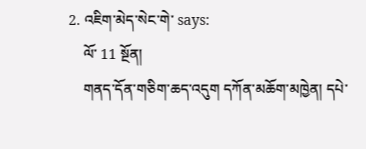2. འཇིག་མེད་སེང་གེ་ says:
    ལོ་ 11 སྔོན།
    གནད་དོན་གཅིག་ཆད་འདུག དཀོན་མཆོག་མཁྱེན། དཔེ་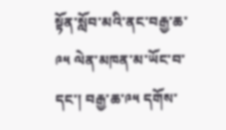སྟོན་སློབ་མའི་ནང་བརྒྱ་ཆ་༩༥ ལེན་མཁན་མ་ཡོང་བ་དང་། བརྒྱ་ཆ་༩༥ དགོས་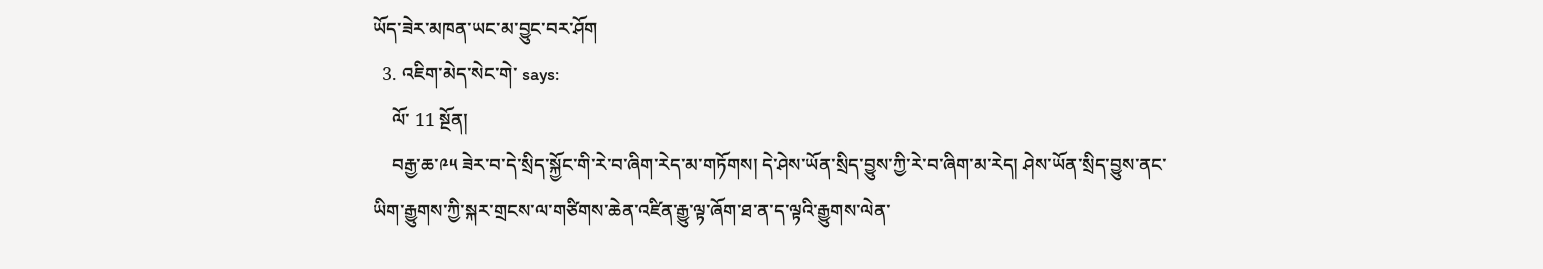ཡོད་ཟེར་མཁན་ཡང་མ་བྱུང་བར་ཤོག
  3. འཇིག་མེད་སེང་གེ་ says:
    ལོ་ 11 སྔོན།
    བརྒྱ་ཆ་༩༥ ཟེར་བ་དེ་སྲིད་སྐྱོང་གི་རེ་བ་ཞིག་རེད་མ་གཏོགས། དེ་ཤེས་ཡོན་སྲིད་བྱུས་ཀྱི་རེ་བ་ཞིག་མ་རེད། ཤེས་ཡོན་སྲིད་བྱུས་ནང་ཡིག་རྒྱུགས་ཀྱི་སྐར་གྲངས་ལ་གཙིགས་ཆེན་འཛིན་རྒྱུ་ལྟ་ཞོག་ཐ་ན་ད་ལྟའི་རྒྱུགས་ལེན་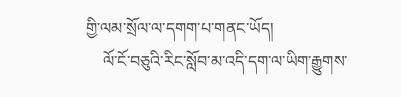གྱི་ལམ་སྲོལ་ལ་དགག་པ་གནང་ཡོད།
    ལོ་ངོ་བཅུའི་རིང་སློབ་མ་འདི་དག་ལ་ཡིག་རྒྱུགས་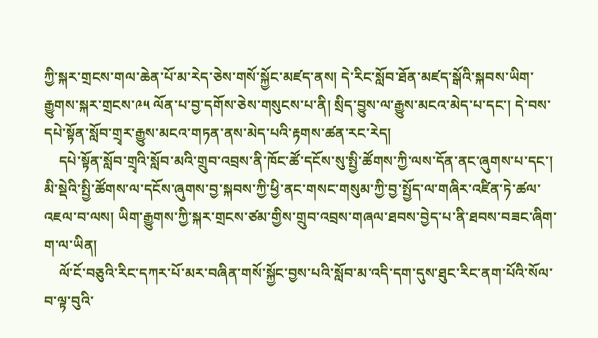ཀྱི་སྐར་གྲངས་གལ་ཆེན་པོ་མ་རེད་ཅེས་གསོ་སྐྱོང་མཛད་ནས། དེ་རིང་སློབ་ཐོན་མཛད་སྒོའི་སྐབས་ཡིག་རྒྱུགས་སྐར་གྲངས་༩༥ ལོན་པ་བྱ་དགོས་ཅེས་གསུངས་པ་ནི། སྲིད་བྱུས་ལ་རྒྱུས་མངའ་མེད་པ་དང་། དེ་བས་དཔེ་སྟོན་སློབ་གྲྭར་རྒྱུས་མངའ་གཏན་ནས་མེད་པའི་རྟགས་ཚན་རང་རེད།
    དཔེ་སྟོན་སློབ་གྲྭའི་སློབ་མའི་གྲུབ་འབྲས་ནི་ཁོང་ཚོ་དངོས་སུ་སྤྱི་ཚོགས་ཀྱི་ལས་དོན་ནང་ཞུགས་པ་དང་། མི་སྡེའི་སྤྱི་ཚོགས་ལ་དངོས་ཞུགས་བྱ་སྐབས་ཀྱི་ཕྱི་ནང་གསང་གསུམ་ཀྱི་བྱ་སྤྱོད་ལ་གཞིར་འཛིན་ཏེ་ཚལ་འཇལ་བ་ལས། ཡིག་རྒྱུགས་ཀྱི་སྐར་གྲངས་ཙམ་གྱིས་གྲུབ་འབྲས་གཞལ་ཐབས་བྱེད་པ་ནི་ཐབས་བཟང་ཞིག་ག་ལ་ཡིན།
    ལོ་ངོ་བཅུའི་རིང་དཀར་པོ་མར་བཞིན་གསོ་སྐྱོང་བྱས་པའི་སློབ་མ་འདི་དག་དུས་ཐུང་རིང་ནག་པོའི་སོལ་བ་ལྟ་བུའི་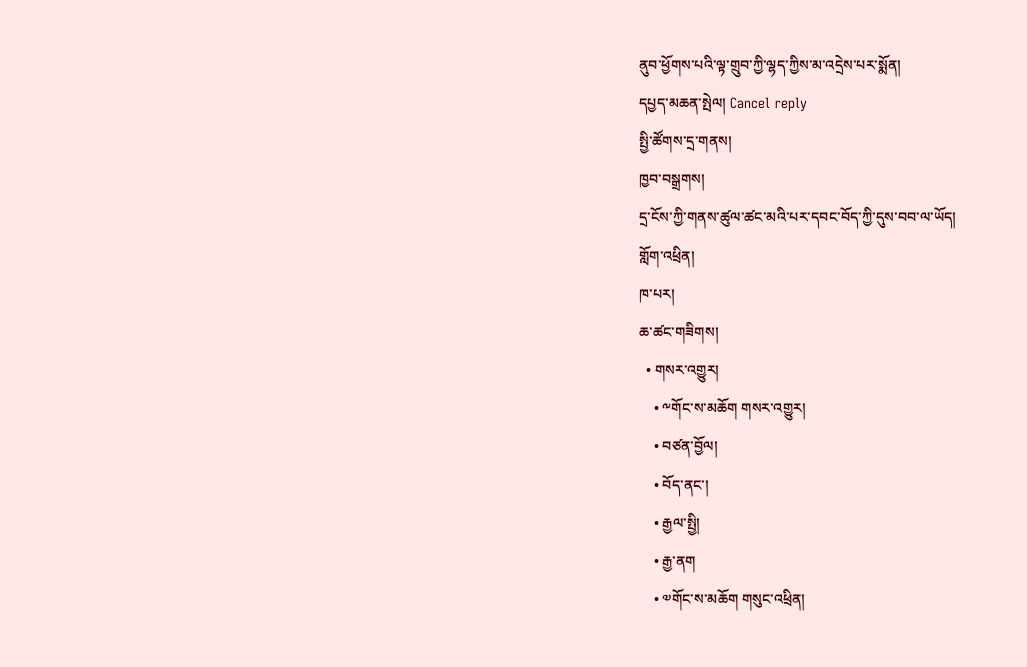ནུབ་ཕྱོགས་པའི་ལྟ་གྲུབ་ཀྱི་ལྷད་ཀྱིས་མ་འདྲེས་པར་སྨོན།
དཔྱད་མཆན་སྤེལ། Cancel reply
སྤྱི་ཚོགས་དྲ་གནས།
ཁྱབ་བསྒྲགས།
དྲ་ངོས་ཀྱི་གནས་ཚུལ་ཚང་མའི་པར་དབང་བོད་ཀྱི་དུས་བབ་ལ་ཡོད།
གློག་འཕྲིན།
ཁ་པར།
ཆ་ཚང་གཟིགས།
  • གསར་འགྱུར།
    • ༸གོང་ས་མཆོག གསར་འགྱུར།
    • བཙན་བྱོལ།
    • བོད་ནང་།
    • རྒྱལ་སྤྱི།
    • རྒྱ་ནག
    • ༧གོང་ས་མཆོག གསུང་འཕྲིན།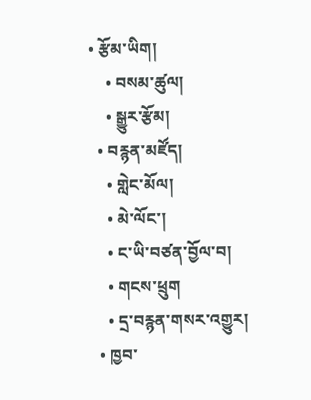• རྩོམ་ཡིག།
    • བསམ་ཚུལ།
    • སྒྱུར་རྩོམ།
  • བརྙན་མཛོད།
    • གླེང་མོལ།
    • མེ་ལོང་།
    • ང་ཡི་བཙན་བྱོལ་བ།
    • གངས་ཕྲུག
    • དྲ་བརྙན་གསར་འགྱུར།
  • ཁྱབ་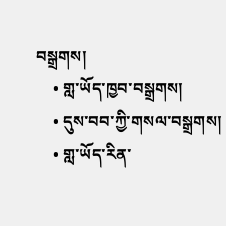བསྒྲགས།
    • གླ་ཡོད་ཁྱབ་བསྒྲགས།
    • དུས་བབ་ཀྱི་གསལ་བསྒྲགས།
    • གླ་ཡོད་རིན་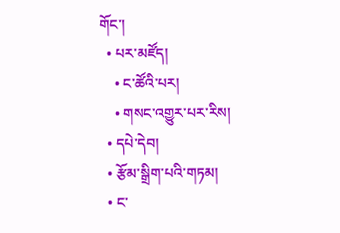གོང་།
  • པར་མཛོད།
    • ང་ཚོའི་པར།
    • གསང་འགྱུར་པར་རིས།
  • དཔེ་དེབ།
  • རྩོམ་སྒྲིག་པའི་གཏམ།
  • ང་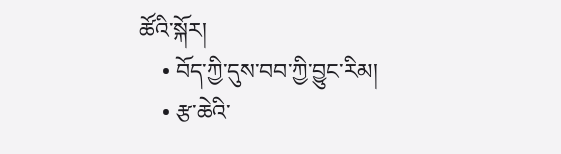ཚོའི་སྐོར།
    • བོད་ཀྱི་དུས་བབ་ཀྱི་བྱུང་རིམ།
    • རྩ་ཆེའི་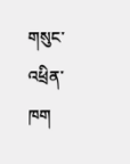གསུང་འཕྲིན་ཁག